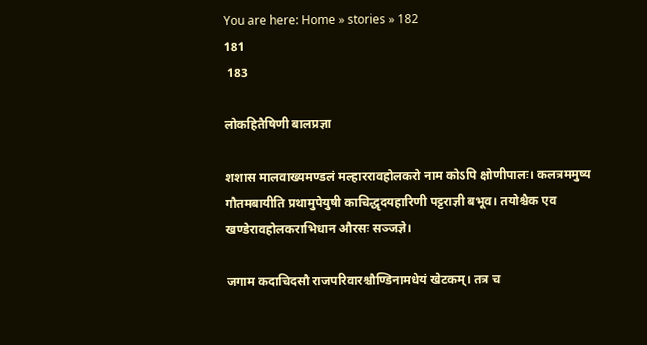You are here: Home » stories » 182
181
 183

लोकहितैषिणी बालप्रज्ञा

शशास मालवाख्यमण्डलं मल्हाररावहोलकरो नाम कोऽपि क्षोणीपालः। कलत्रममुष्य गौतमबायीति प्रथामुपेयुषी काचिद्धृदयहारिणी पट्टराज्ञी बभूव। तयोश्चैक एव खण्डेरावहोलकराभिधान औरसः सञ्जज्ञे।

जगाम कदाचिदसौ राजपरिवारश्चौण्डिनामधेयं खेटकम्। तत्र च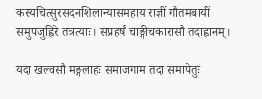कस्यचित्सुरसदनशिलान्यासमहाय राज्ञीं गौतमबायीं समुपजुह्विरे तत्रत्याः। सप्रहर्षं चाङ्गीचकारासौ तदाह्वानम्।

यदा खल्वसौ मङ्गलाहः समाजगाम तदा समापेतुः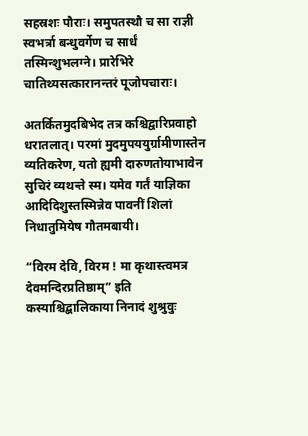सहस्रशः पौराः। समुपतस्थौ च सा राज्ञी स्वभर्त्रा बन्धुवर्गेण च सार्धं तस्मिन्शुभलग्ने। प्रारेभिरे चातिथ्यसत्कारानन्तरं पूजोपचाराः।

अतर्कितमुदबिभेद तत्र कश्चिद्वारिप्रवाहो धरातलात्। परमां मुदमुपययुर्ग्रामीणास्तेन व्यतिकरेण, यतो ह्यमी दारुणतोयाभावेन सुचिरं व्यथन्ते स्म। यमेव गर्तं याज्ञिका आदिदिशुस्तस्मिन्नेव पावनीं शिलां निधातुमियेष गौतमबायी।

“विरम देवि, विरम ! मा कृथास्त्वमत्र देवमन्दिरप्रतिष्ठाम्” इति कस्याश्चिद्बालिकाया निनादं शुश्रुवुः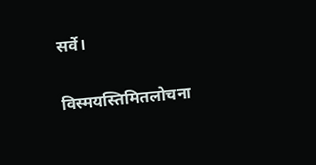सर्वे।

विस्मयस्तिमितलोचना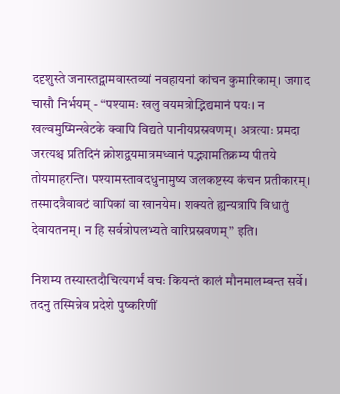ददृशुस्ते जनास्तद्ग्रामवास्तव्यां नवहायनां कांचन कुमारिकाम्। जगाद चासौ निर्भयम् - “पश्यामः खलु वयमत्रोद्भिद्यमानं पयः। न खल्वमुष्मिन्खेटके क्वापि विद्यते पानीयप्रस्रवणम्। अत्रत्याः प्रमदा जरत्यश्च प्रतिदिनं क्रोशद्वयमात्रमध्वानं पद्भ्यामतिक्रम्य पीतये तोयमाहरन्ति। पश्यामस्तावदधुनामुष्य जलकष्टस्य कंचन प्रतीकारम्। तस्मादत्रैवावटं वापिकां वा खानयेम। शक्यते ह्यन्यत्रापि विधातुं देवायतनम्। न हि सर्वत्रोपलभ्यते वारिप्रस्रवणम्” इति।

निशम्य तस्यास्तदौचित्यगर्भं वचः कियन्तं कालं मौनमालम्बन्त सर्वे। तदनु तस्मिन्नेव प्रदेशे पुष्करिणीं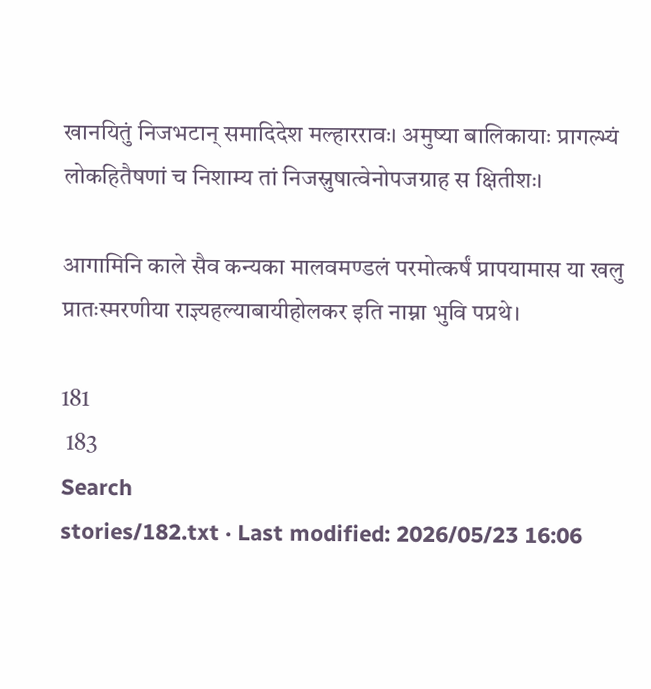खानयितुं निजभटान् समादिदेश मल्हाररावः। अमुष्या बालिकायाः प्रागल्भ्यं लोकहितैषणां च निशाम्य तां निजस्नुषात्वेनोपजग्राह स क्षितीशः।

आगामिनि काले सैव कन्यका मालवमण्डलं परमोत्कर्षं प्रापयामास या खलु प्रातःस्मरणीया राज्ञ्यहल्याबायीहोलकर इति नाम्ना भुवि पप्रथे।

181
 183
Search
stories/182.txt · Last modified: 2026/05/23 16:06